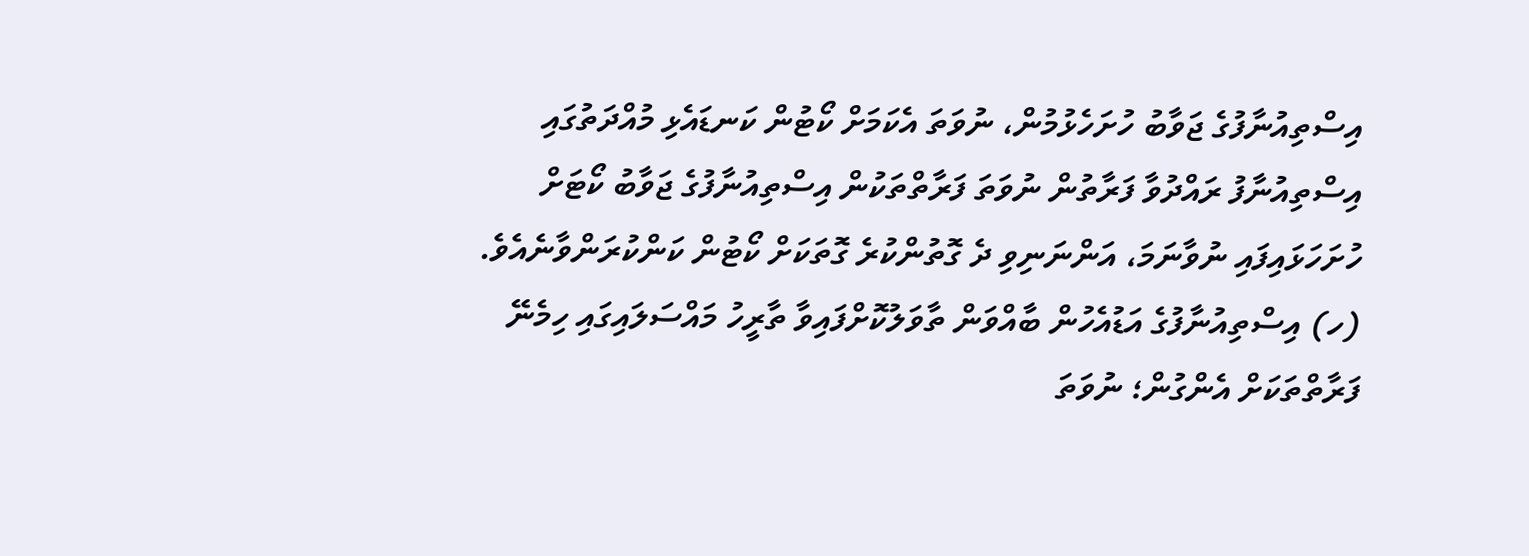އިސްތިއުނާފުގެ ޖަވާބު ހުށަހެޅުމުން، ނުވަތަ އެކަމަށް ކޯޓުން ކަނޑައެޅި މުއްދަތުގައި އިސްތިއުނާފު ރައްދުވާ ފަރާތުން ނުވަތަ ފަރާތްތަކުން އިސްތިއުނާފުގެ ޖަވާބު ކޯޓަށް ހުށަހަޅައިފައި ނުވާނަމަ، އަންނަނިވި ދެ ގޮތުންކުރެ ގޮތަކަށް ކޯޓުން ކަންކުރަންވާނެއެވެ.
(ހ) އިސްތިއުނާފުގެ އަޑުއެހުން ބާއްވަން ތާވަލުކޮށްފައިވާ ތާރީހު މައްސަލައިގައި ހިމެނޭ ފަރާތްތަކަށް އެންގުން؛ ނުވަތަ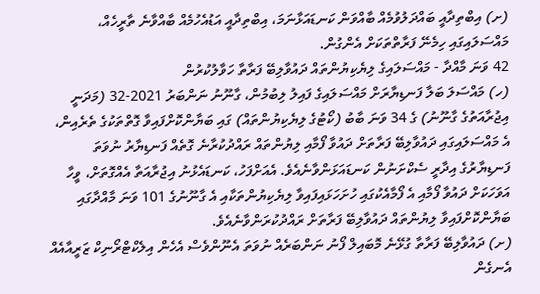(ށ) އިބްތިދާއީ ބައްދަލުވުމެއް ބާއްވަން ކަނޑައަޅާނަމަ، އިބްތިދާއީ އަޑުއެހުމެއް ބާއްވާނެ ތާރީހެއް، މައްސަލައިގައި ހިމެނޭ ފަރާތްތަކަށް އެންގުން.
42 ވަނަ މާއްދާ - މައްސަލައިގެ ލިޔެކިޔުންތައް ދައުވާލިބޭ ފަރާތާ ހަވާލުކުރުން
(ހ) މައްސަލަ ބަލާ ފަނޑިޔާރަށް މައްސަލައިގެ ފައިލު ލިބުމުން، ގާނޫނު ނަންބަރު 2021-32 (މަދަނީ އިޖުރާއަތުގެ ގާނޫނު) ގެ 34 ވަނަ ބާބު (ކޯޓުގެ ލިޔެކިޔުންތައް) ގައި ބަޔާންކޮށްފައިވާ ގޮތްތަކުގެ ތެރެއިން، އެ މައްސަލައިގައި ދައުވާލިބޭ ފަރާތަށް ދައުވާ ފޯމާއި ލިޔުންތައް ރައްދުކުރާނެ ގޮތެއް ފަނޑިޔާރު ނުވަތަ ފަނޑިޔާރުގެ އިދާރީ ސެކްށަނުން ކަނޑައަޅަންވާނެއެވެ. އެއަށްފަހު، ކަނޑައެޅުނު އިޖުރާއަތާ އެއްގޮތަށް، ވީހާ އަވަހަކަށް ދައުވާ ފޯމާއި އެ ފޯމާއެކުގައި ހުށަހަޅައިފައިވާ ލިޔެކިޔުންތަކާއި އެ ގާނޫނުގެ 101 ވަނަ މާއްދާގައި ބަޔާންކޮށްފައިވާ ލިޔުންތައް ދައުވާލިބޭ ފަރާތަށް ރައްދުކުރަންވާނެއެވެ.
(ށ) ދައުވާލިބޭ ފަރާތާ ގުޅޭނެ މޮބައިލް ފޯނު ނަންބަރެއް ނުވަތަ އެނޫންވެސް އެހެން އިލެކްޓްރޯނިކް ޒަރީއާއެއް އެނގެން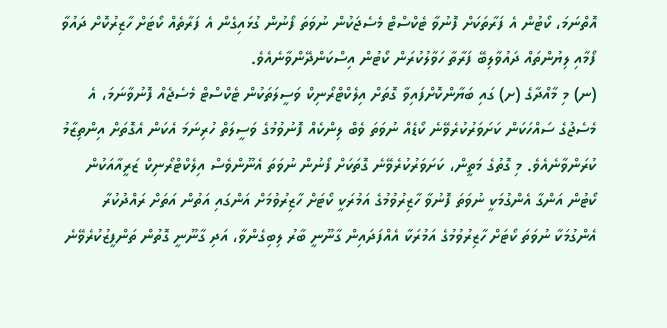އޮތްނަމަ، ކޯޓުން އެ ފަރާތަކަށް ފޮނުވާ ޓެކްސްޓް މެސެޖަކުން ނުވަތަ ފޯނުން ގުޅައިގެން އެ ފަރާތެއް ކޯޓަށް ހާޒިރުކޮށް ދައުވާ ފޯމާއި ލިޔުންތައް ދައުވާލިބޭ ފަރާތާ ހަވާލުކުރަން ކޯޓުން އިސްކަންދޭންވާނެއެވެ.
(ނ) މި މާއްދާގެ (ށ) ގައި ބަޔާންކޮށްފައިވާ ގޮތަށް އިލެކްޓްރޯނިކް ވަސީލަތަކުން ޓެކްސްޓް މެސެޖެއް ފޮނުވާނަމަ، އެ މެސެޖުގެ ސައްހަކަން ކަށަވަރުކުރެވޭނެ ކޯޑެއް ނުވަތަ ވެބް ލިންކެއް ފޮނުވުމުގެ ވަސީލަތް ހުރިނަމަ އެކަން އެގޮތަށް އިންތިޒާމު ކުރަންވާނެއެވެ. މި ގޮތުގެ މަތީން، ކަށަވަރުކުރެވޭނެ ގޮތަކަށް ފޯނުން ނުވަތަ އެނޫންވެސް އިލެކްޓްރޯނިކް ޒަރީއާއަކުން ކޯޓުން އަންގާ އެންގުމަކީ ނުވަތަ ފޮނުވާ ހާޒިރުވުމުގެ އަމުރަކީ ކޯޓަށް ހާޒިރުވުމަށް އަންގައި އަތުން އަތަށް ރައްދުކުރާ އެންގުމަކާ ނުވަތަ ކޯޓަށް ހާޒިރުވުމުގެ އަމުރަކާ އެއްފަދައިން ގާނޫނީ ބާރު ލިބިގެންވާ، އަދި ގާނޫނީ ގޮތުން ތަންފީޒުކުރެވޭނެ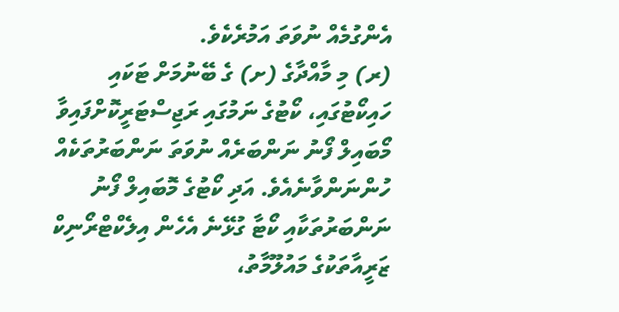އެންގުމެއް ނުވަތަ އަމުރެކެވެ.
(ރ) މި މާއްދާގެ (ށ) ގެ ބޭނުމަށް ޓަކައި ހައިކޯޓުގައި، ކޯޓުގެ ނަމުގައި ރަޖިސްޓަރީކޮށްފައިވާ މޯބައިލް ފޯނު ނަންބަރެއް ނުވަތަ ނަންބަރުތަކެއް ހުންނަންވާނެއެވެ. އަދި ކޯޓުގެ މޮބައިލް ފޯނު ނަންބަރުތަކާއި ކޯޓާ ގުޅޭނެ އެހެން އިލެކްޓްރޯނިކް ޒަރީއާތަކުގެ މައުލޫމާތު،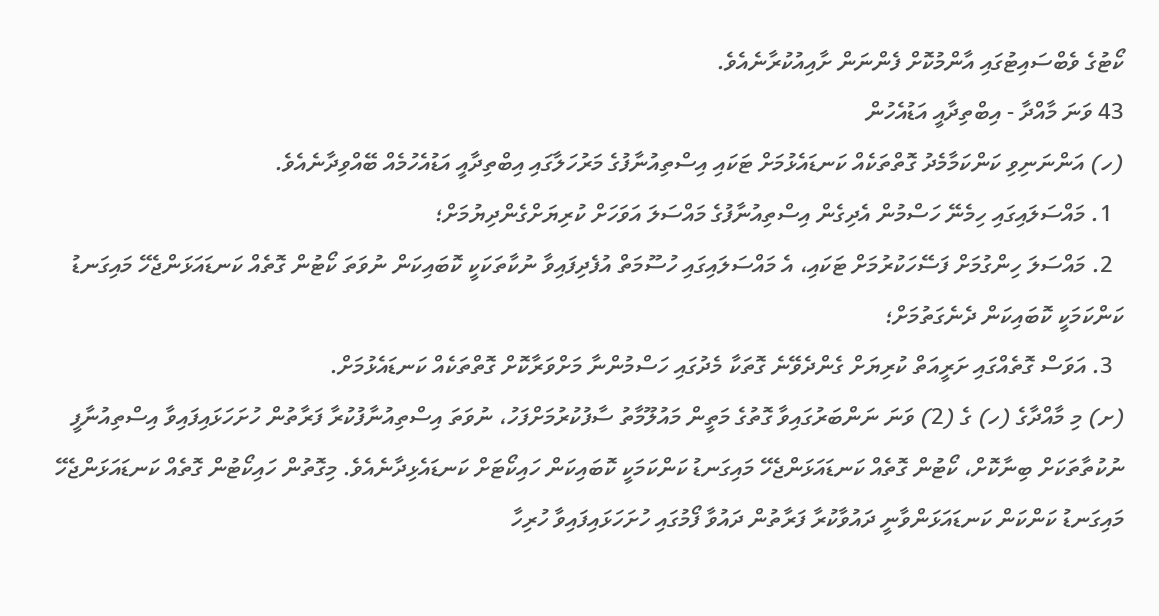ކޯޓުގެ ވެބްސައިޓުގައި އާންމުކޮށް ފެންނަން ށާއިއުކުރާނެއެވެ.
43 ވަނަ މާއްދާ - އިބްތިދާއީ އަޑުއެހުން
(ހ) އަންނަނިވި ކަންކަމާމެދު ގޮތްތަކެއް ކަނޑައެޅުމަށް ޓަކައި އިސްތިއުނާފުގެ މަރުހަލާގައި އިބްތިދާއީ އަޑުއެހުމެއް ބޭއްވިދާނެއެވެ.
  1. މައްސަލައިގައި ހިމެނޭ ހަސްމުން އެދިގެން އިސްތިއުނާފުގެ މައްސަލަ އަވަހަށް ކުރިޔަށްގެންދިޔުމަށް؛
  2. މައްސަލަ ހިންގުމަށް ފަސޭހަކުރުމަށް ޓަކައި، އެ މައްސަލައިގައި ހުސޫމަތް އުފެދިފައިވާ ނުކާތަކަކީ ކޮބައިކަން ނުވަތަ ކޯޓުން ގޮތެއް ކަނޑައަޅަންޖެހޭ މައިގަނޑު ކަންކަމަކީ ކޮބައިކަން ދެނެގަތުމަށް؛
  3. އަވަސް ގޮތެއްގައި ށަރީއަތް ކުރިޔަށް ގެންދެވޭނެ ގޮތަކާ މެދުގައި ހަސްމުންނާ މަށްވަރާކޮށް ގޮތްތަކެއް ކަނޑައެޅުމަށް.
(ށ) މި މާއްދާގެ (ހ) ގެ (2) ވަނަ ނަންބަރުގައިވާ ގޮތުގެ މަތީން މައުލޫމާތު ސާފުކުރުމަށްފަހު، ނުވަތަ އިސްތިއުނާފުކުރާ ފަރާތުން ހުށަހަޅައިފައިވާ އިސްތިއުނާފީ ނުކުތާތަކަށް ބިނާކޮށް، ކޯޓުން ގޮތެއް ކަނޑައަޅަންޖެހޭ މައިގަނޑު ކަންކަމަކީ ކޮބައިކަން ހައިކޯޓަށް ކަނޑައެޅިދާނެއެވެ. މިގޮތުން ހައިކޯޓުން ގޮތެއް ކަނޑައަޅަންޖެހޭ މައިގަނޑު ކަންކަން ކަނޑައަޅަންވާނީ ދައުވާކުރާ ފަރާތުން ދައުވާ ފޯމުގައި ހުށަހަޅައިފައިވާ ހުރިހާ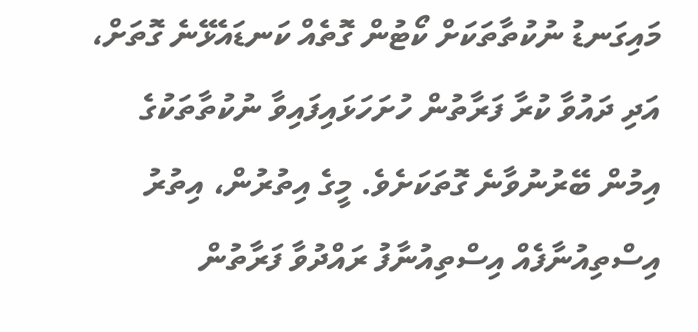މައިގަނޑު ނުކުތާތަކަށް ކޯޓުން ގޮތެއް ކަނޑައެޅޭނެ ގޮތަށް، އަދި ދައުވާ ކުރާ ފަރާތުން ހުށަހަޅައިފައިވާ ނުކުތާތަކުގެ އިމުން ބޭރުނުވާނެ ގޮތަކަށެވެ. މީގެ އިތުރުން، އިތުރު އިސްތިއުނާފެއް އިސްތިއުނާފު ރައްދުވާ ފަރާތުން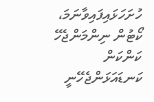ހުށަހަޅައިފައިވާނަމަ، ކޯޓުން ނިންމަންޖެހޭ ކަންކަން ކަނޑައަޅަންޖެހޭނީ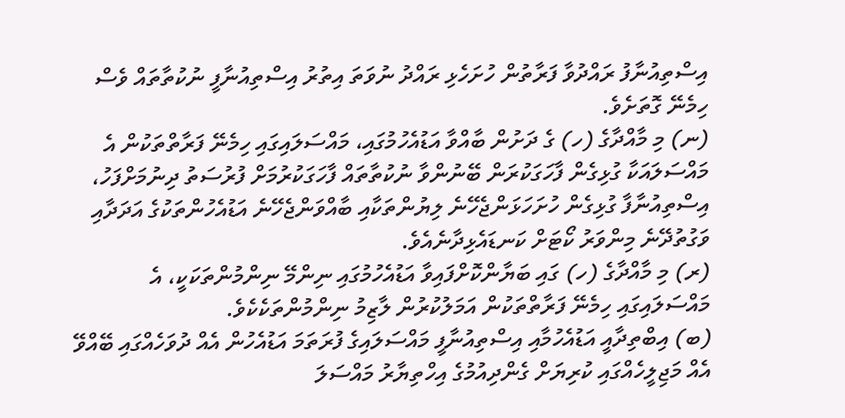އިސްތިއުނާފު ރައްދުވާ ފަރާތުން ހުށަހެޅި ރައްދު ނުވަތަ އިތުރު އިސްތިއުނާފީ ނުކުތާތައް ވެސް
ހިމެނޭ ގޮތަށެވެ.
(ނ) މި މާއްދާގެ (ހ) ގެ ދަށުން ބާއްވާ އަޑުއެހުމުގައި، މައްސަލައިގައި ހިމެނޭ ފަރާތްތަކުން އެ މައްސަލައަކާ ގުޅިގެން ފާހަގަކުރަން ބޭނުންވާ ނުކުތާތައް ފާހަގަކުރުމަށް ފުރުސަތު ދިނުމަށްފަހު، އިސްތިއުނާފާ ގުޅިގެން ހުށަހަޅަންޖެހޭނެ ލިޔުންތަކާއި ބާއްވަންޖެހޭނެ އަޑުއެހުންތަކުގެ އަދަދާއި ވަގުތުދޭނެ މިންވަރު ކޯޓަށް ކަނޑައެޅިދާނެއެވެ.
(ރ) މި މާއްދާގެ (ހ) ގައި ބަޔާންކޮށްފައިވާ އަޑުއެހުމުގައި ނިންމޭ ނިންމުންތަކަކީ، އެ މައްސަލައިގައި ހިމެނޭ ފަރާތްތަކުން އަމަލުކުރުން ލާޒިމު ނިންމުންތަކެކެވެ.
(ބ) އިބްތިދާއީ އަޑުއެހުމާއި އިސްތިއުނާފީ މައްސަލައިގެ ފުރަތަމަ އަޑުއެހުން އެއް ދުވަހެއްގައި ބޭއްވޭ އެއް މަޖިލީހެއްގައި ކުރިޔަށް ގެންދިއުމުގެ އިހްތިޔާރު މައްސަލަ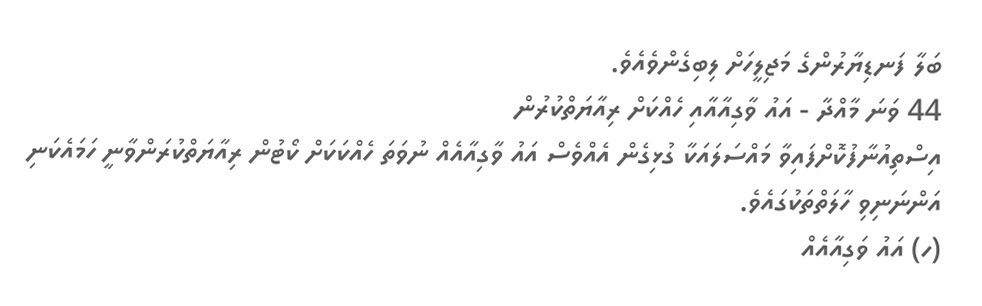ބަލާ ފަނޑިޔާރުންގެ މަޖިލީހަށް ލިބިގެންވެއެވެ.
44 ވަނަ މާއްދާ - އައު ވާގިއާއާއި ހެއްކަށް ރިއާޔަތްކުރުން
އިސްތިއުނާފުކޮށްފައިވާ މައްސަލައަކާ ގުޅިގެން އެއްވެސް އައު ވާގިއާއެއް ނުވަތަ ހެއްކަކަށް ކޯޓުން ރިއާޔަތްކުރަންވާނީ ހަމައެކަނި އަންނަނިވި ހާލަތްތަކުގައެވެ.
(ހ) އައު ވަގިއާއެއް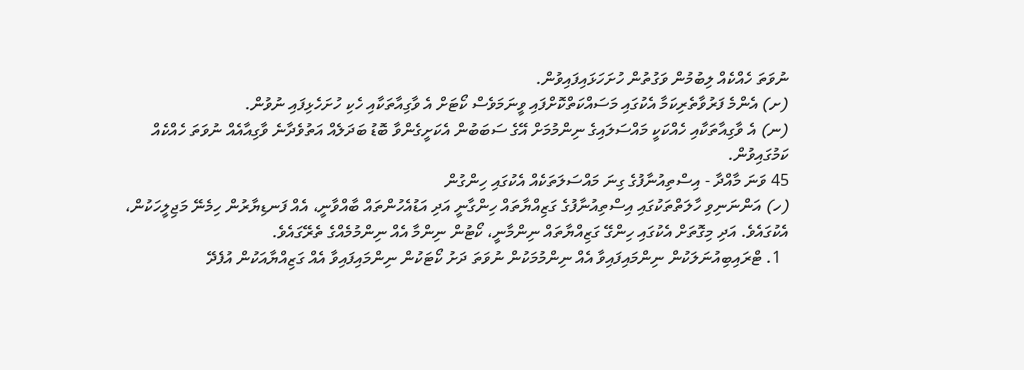ނުވަތަ ހެއްކެއް ލިބުމުން ވަގުތުން ހުށަހަޅައިފައިވުން.
(ށ) އެންމެ ފަރުވާތެރިކަމާ އެކުގައި މަސައްކަތްކޮށްފައި ވީނަމަވެސް ކޯޓަށް އެ ވާގިއާތަކާއި ހެކި ހުށަހެޅިފައި ނުވުން.
(ނ) އެ ވާގިއާތަކާއި ހެއްކަކީ މައްސަލައިގެ ނިންމުމަށް އޭގެ ސަބަބުން އެކަށީގެންވާ ބޮޑު ބަދަލެއް އަތުވެދާނެ ވާގިއާއެއް ނުވަތަ ހެއްކެއް ކަމުގައިވުން.
45 ވަނަ މާއްދާ - އިސްތިއުނާފުގެ ގިނަ މައްސަލަތަކެއް އެކުގައި ހިންގުން
(ހ) އަންނަނިވި ހާލަތްތަކުގައި އިސްތިއުނާފުގެ ގަޒިއްޔާތައް ހިންގާނީ އަދި އަޑުއެހުންތައް ބާއްވާނީ، އެއް ފަނޑިޔާރުން ހިމެނޭ މަޖިލީހަކުން، އެކުގައެވެ. އަދި މިގޮތަށް އެކުގައި ހިންގޭ ގަޒިއްޔާތައް ނިންމާނީ، ކޯޓުން ނިންމާ އެއް ނިންމުމެއްގެ ތެރޭގައެވެ.
  1. ޓްރައިބިއުނަލަކުން ނިންމައިފައިވާ އެއް ނިންމުމަކުން ނުވަތަ ދަށު ކޯޓަކުން ނިންމައިފައިވާ އެއް ގަޒިއްޔާއަކުން އުފެދޭ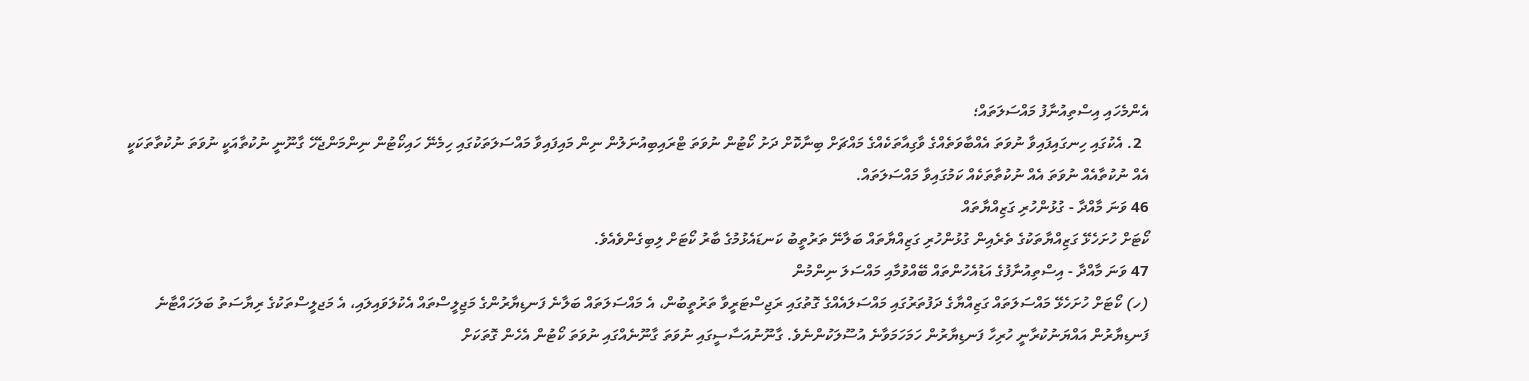އެންމެހައި އިސްތިއުނާފު މައްސަލަތައް؛
  2. އެކުގައި ހިނގައިފައިވާ ނުވަތަ އެއްބާވަތެއްގެ ވާގިއާތަކެއްގެ މައްޗަށް ބިނާކޮށް ދަށު ކޯޓުން ނުވަތަ ޓްރައިބިއުނަލުން ނިން މައިފައިވާ މައްސަލަތަކުގައި ހިމެނޭ ހައިކޯޓުން ނިންމަންޖެހޭ ގާނޫނީ ނުކުތާއަކީ ނުވަތަ ނުކުތާތަކަކީ އެއް ނުކުތާއެއް ނުވަތަ އެއް ނުކުތާތަކެއް ކަމުގައިވާ މައްސަލަތައް.
46 ވަނަ މާއްދާ - ގުޅުންހުރި ގަޒިއްޔާތައް
ކޯޓަށް ހުށަހެޅޭ ގަޒިއްޔާތަކުގެ ތެރެއިން ގުޅުންހުރި ގަޒިއްޔާތައް ބަލާނޭ ތަރުތީބު ކަނޑައެޅުމުގެ ބާރު ކޯޓަށް ލިބިގެންވެއެވެ.
47 ވަނަ މާއްދާ - އިސްތިއުނާފުގެ އަޑުއެހުންތައް ބޭއްވުމާއި މައްސަލަ ނިންމުން
(ހ) ކޯޓަށް ހުށަހެޅޭ މައްސަލަތައް ގަޒިއްޔާގެ ދަފުތަރުގައި މައްސަލައެއްގެ ގޮތުގައި ރަޖިސްޓަރީވާ ތަރުތީބުން، އެ މައްސަލަތައް ބަލާނެ ފަނޑިޔާރުންގެ މަޖިލީސްތައް އެކުލަވައިލައި، އެ މަޖލީސްތަކުގެ ރިޔާސަތު ބަލަހައްޓާނެ ފަނޑިޔާރުން އައްޔަނުކުރާނީ ހުރިހާ ފަނޑިޔާރުން ހަމަހަމަވާނެ އުސޫލަކުންނެވެ. ގާނޫނުއަސާސީގައި ނުވަތަ ގާނޫނެއްގައި ނުވަތަ ކޯޓުން އެހެން ގޮތަކަށް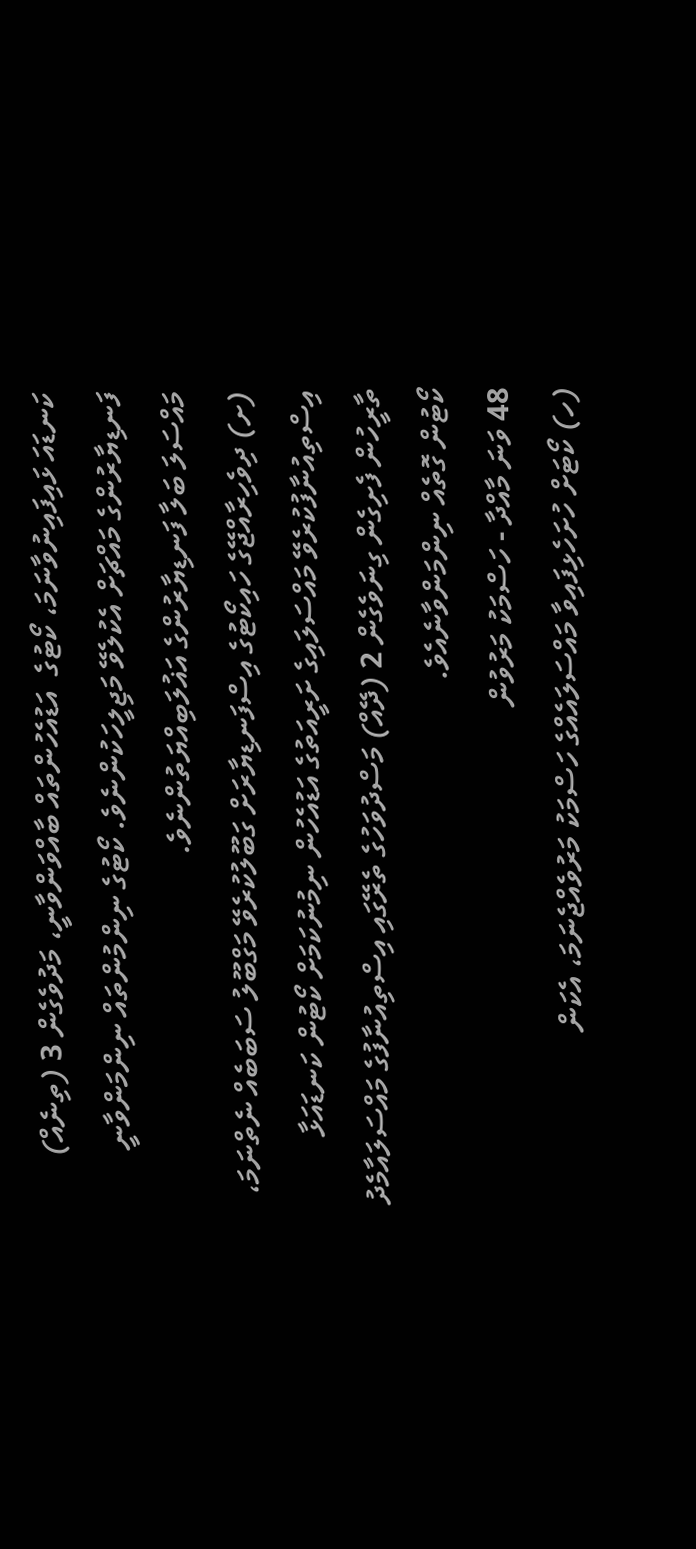ކަނޑައަ ޅައިފައިނުވާނަމަ، ކޯޓުގެ  އަޑުއެހުންތައް ބާއްވަންވާނީ، މަދުވެގެން 3 (ތިނެއް) ފަނޑިޔާރުންގެ މައްޗަށް އެކުލެވޭ މަޖިލީހަކުންނެވެ. ކޯޓުގެ ނިންމުންތައް ނިންމަންވާނީ މައްސަލަ ބަލާ ފަނޑިޔާރުންގެ އަޣުލަބިއްޔަތުންނެވެ.
(ށ) ދިވެހިރާއްޖޭގެ ހައިކޯޓުގެ އިސްފަނޑިޔާރަށް ގަބޫލުކުރެވޭ މަގްބޫލު ސަބަބެއް ނެތްނަމަ، އިސްތިއުނާފުކުރެވޭ މައްސަލައިގެ ށަރީއަތުގެ އަޑުއެހުން ނިމުނުކަމަށް ކޯޓުން ކަނޑައަޅާ ތާރީހުން ފެށިގެން ގިނަވެގެން 2 (ދޭއް) މަސްދުވަހުގެ ތެރޭގައި އިސްތިއުނާފުގެ މައްސަލައާމެދު ކޯޓުން ގޮތެއް ނިންމަންވާނެއެވެ.
48 ވަނަ މާއްދާ - ހަސްމަކު މަރުވުން
(ހ) ކޯޓަށް ހުށަހެޅިފައިވާ މައްސަލައެއްގެ ހަސްމަކު މަރުވެއްޖެނަމަ، އެކަން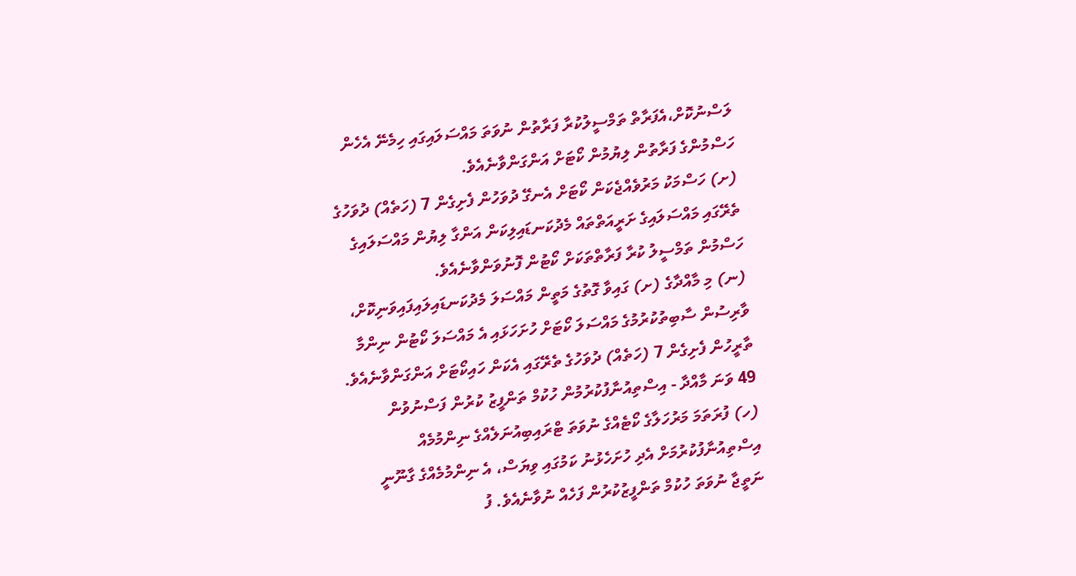ލަސްނުކޮށް،އެފަރާތް ތަމްސީލުކުރާ ފަރާތުން ނުވަތަ މައްސަލައިގައި ހިމެނޭ އެހެން ހަސްމުންގެ ފަރާތުން ލިޔުމުން ކޯޓަށް އަންގަންވާނެއެވެ.
(ށ) ހަސްމަކު މަރުވެއްޖެކަން ކޯޓަށް އެނގޭ ދުވަހުން ފެށިގެން 7 (ހަތެއް) ދުވަހުގެ ތެރޭގައި މައްސަލައިގެ ށަރީއަތްތައް މެދުކަނޑައިލިކަން އަންގާ ލިޔުން މައްސަލައިގެ ހަސްމުން ތަމްސީލު ކުރާ ފަރާތްތަކަށް ކޯޓުން ފޮނުވަންވާނެއެވެ.
(ނ) މި މާއްދާގެ (ށ) ގައިވާ ގޮތުގެ މަތީން މައްސަލަ މެދުކަނޑައިލައިފައިވަނިކޮށް، ވާރިސުން ސާބިތުކުރުމުގެ މައްސަލަ ކޯޓަށް ހުށަހަޅައި އެ މައްސަލަ ކޯޓުން ނިންމާ ތާރީހުން ފެށިގެން 7 (ހަތެއް) ދުވަހުގެ ތެރޭގައި އެކަން ހައިކޯޓަށް އަންގަންވާނެއެވެ.
49 ވަނަ މާއްދާ - އިސްތިއުނާފުކުރުމުން ހުކުމް ތަންފީޒު ކުރުން ފަސްނުވުން
(ހ) ފުރަތަމަ މަރުހަލާގެ ކޯޓެއްގެ ނުވަތަ ޓްރައިބިއުނަލެއްގެ ނިންމުމެއް އިސްތިއުނާފުކުރުމަށް އެދި ހުށަހެޅުނު ކަމުގައި ވިޔަސް، އެ ނިންމުމެއްގެ ގާނޫނީ ނަތީޖާ ނުވަތަ ހުކުމް ތަންފީޒުކުރުން ފަހެއް ނުވާނެއެވެ. ފު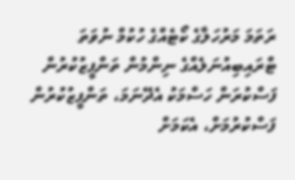ރަތަމަ މަރުހަލާގެ ކޯޓެއްގެ ހުކުމް ނުވަތަ ޓްރައިބިއުނަލެއްގެ ނިންމުން ތަންފީޒުކުރުން ފަސްކުރަން ހަސްމަކު އެދޭނަމަ، ތަންފީޒުކުރުން ފަސްކުރުމަށް، އެކަމަށް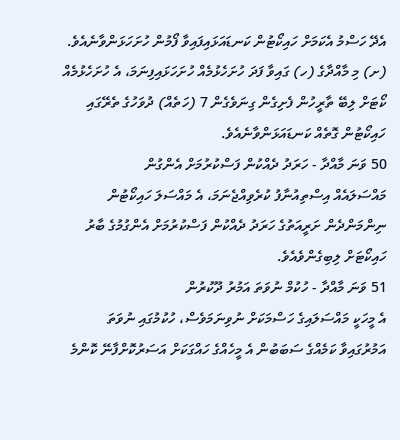އެދޭ ހަސްމު އެކަމަށް ހައިކޯޓުން ކަނޑައަޅައިފައިވާ ފޯމުން ހުށަހަޅަންވާނެއެވެ.
(ށ) މި މާއްދާގެ (ހ) ގައިވާ ފަދަ ހުށަހެޅުމެއް ހުށަހަޅައިފިނަމަ، އެ ހުށަހެޅުމެއް ކޯޓަށް ލިބޭ ތާރީހުން ފެށިގެން ގިނަވެގެން 7 (ހަތެއް) ދުވަހުގެ ތެރޭގައި ހައިކޯޓުން ގޮތެއް ކަނޑައަޅަންވާނެއެވެ.
50 ވަނަ މާއްދާ - ހަރަދު ދެއްކުން ފަސްކުރުމަށް އެންގުން
މައްސަލައެއް އިސްތިއުނާފު ކުރެވިއްޖެނަމަ، އެ މައްސަލަ ހައިކޯޓުން ނިންމަންދެން ށަރީއަތުގެ ހަރަދު ދެއްކުން ފަސްކުރުމަށް އެންގުމުގެ ބާރު ހައިކޯޓަށް ލިބިގެންވެއެވެ.
51 ވަނަ މާއްދާ - ހުކުމް ނުވަތަ އަމުރު ދޫކުރުން
އެ މީހަކީ މައްސަލައިގެ ހަސްމަކަށް ނުވިނަމަވެސް، ހުކުމުގައި ނުވަތަ އަމުރުގައިވާ ކަމެއްގެ ސަބަބުން އެ މީހެއްގެ ހައްގަކަށް އަސަރުކޮށްފާނޭ ކޮންމެ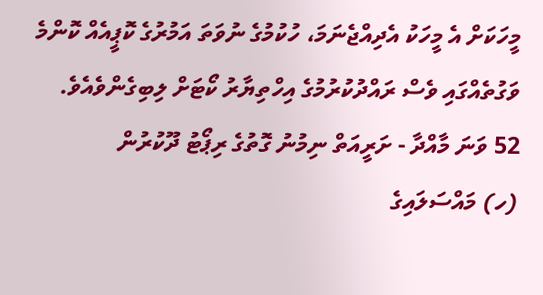މީހަކަށް އެ މީހަކު އެދިއްޖެނަމަ، ހުކުމުގެ ނުވަތަ އަމުރުގެ ކޮޕީއެއް ކޮންމެ ވަގުތެއްގައި ވެސް ރައްދުކުރުމުގެ އިހްތިޔާރު ކޯޓަށް ލިބިގެންވެއެވެ.
52 ވަނަ މާއްދާ - ށަރީއަތް ނިމުނު ގޮތުގެ ރިޕޯޓު ދޫކުރުން
(ހ) މައްސަލައިގެ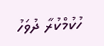ހުކުމްކުރާ ދުވަހު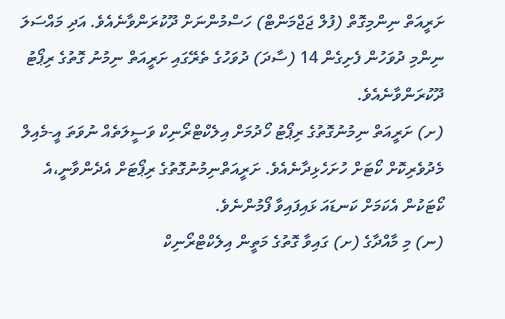ށަރީއަތް ނިންމިގޮތް (ފުލް ޖަޖްމަންޓް) ހަސްމުންނަށް ދޫކުރަންވާނެއެވެ. އަދި މައްސަލަ ނިންމި ދުވަހުން ފެށިގެން 14 (ސާދަ) ދުވަހުގެ ތެރޭގައި ށަރީއަތް ނިމުނު ގޮތުގެ ރިޕޯޓު ދޫކުރަންވާނެއެވެ.
(ށ) ށަރީއަތް ނިމުނުގޮތުގެ ރިޕޯޓު ހޯދުމަށް އިލެކްޓްރޯނިކް ވަސީލަތެއް ނުވަތަ އީ-މެއިލް މެދުވެރިކޮށް ކޯޓަށް ހުށަހެޅިދާނެއެވެ. ށަރީއަތްނިމުނުގޮތުގެ ރިޕޯޓަށް އެދެންވާނީ،އެ ކޯޓަކުން އެކަމަށް ކަނޑައަ ޅައިފައިވާ ފޯމުންނެވެ.
(ނ) މި މާއްދާގެ (ށ) ގައިވާ ގޮތުގެ މަތީން އިލެކްޓްރޯނިކް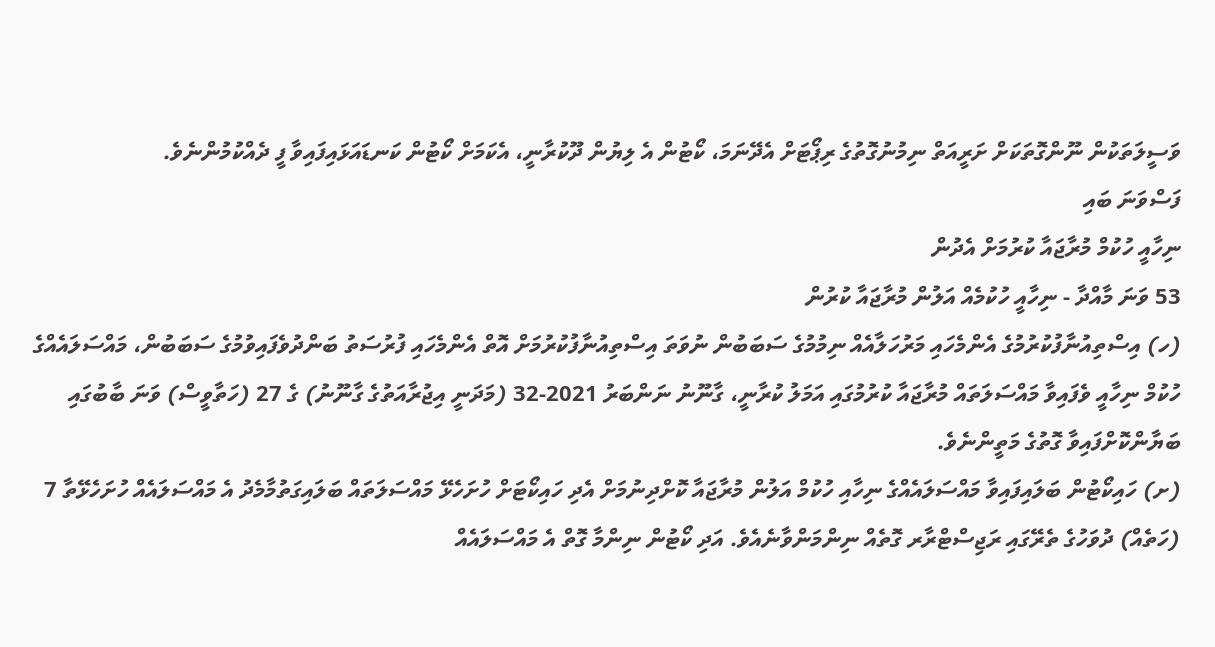ވަސީލަތަކުން ނޫންގޮތަކަށް ށަރީއަތް ނިމުނުގޮތުގެ ރިޕޯޓަށް އެދޭނަމަ، ކޯޓުން އެ ލިޔުން ދޫކުރާނީ، އެކަމަށް ކޯޓުން ކަނޑައަޅައިފައިވާ ފީ ދެއްކުމުންނެވެ.
ފަސްވަނަ ބައި
ނިހާއީ ހުކުމް މުރާޖައާ ކުރުމަށް އެދުން
53 ވަނަ މާއްދާ - ނިހާއީ ހުކުމެއް އަލުން މުރާޖައާ ކުރުން
(ހ) އިސްތިއުނާފުކުރުމުގެ އެންމެހައި މަރުހަލާއެއް ނިމުމުގެ ސަބަބުން ނުވަތަ އިސްތިއުނާފުކުރުމަށް އޮތް އެންމެހައި ފުރުސަތު ބަންދުވެފައިވުމުގެ ސަބަބުން، މައްސަލައެއްގެ ހުކުމް ނިހާއީ ވެފައިވާ މައްސަލަތައް މުރާޖައާ ކުރުމުގައި އަމަލު ކުރާނީ، ގާނޫނު ނަންބަރު 2021-32 (މަދަނީ އިޖުރާއަތުގެ ގާނޫނު) ގެ 27 (ހަތާވީސް) ވަނަ ބާބުގައި ބަޔާންކޮށްފައިވާ ގޮތުގެ މަތީންނެވެ.
(ށ) ހައިކޯޓުން ބަލައިފައިވާ މައްސަލައެއްގެ ނިހާއި ހުކުމް އަލުން މުރާޖައާ ކޮށްދިނުމަށް އެދި ހައިކޯޓަށް ހުށަހެޅޭ މައްސަލަތައް ބަލައިގަތުމާމެދު އެ މައްސަލައެއް ހުށަހެޅޭތާ 7 (ހަތެއް) ދުވަހުގެ ތެރޭގައި ރަޖިސްޓްރާރ ގޮތެއް ނިންމަންވާނެއެވެ. އަދި ކޯޓުން ނިންމާ ގޮތް އެ މައްސަލައެއް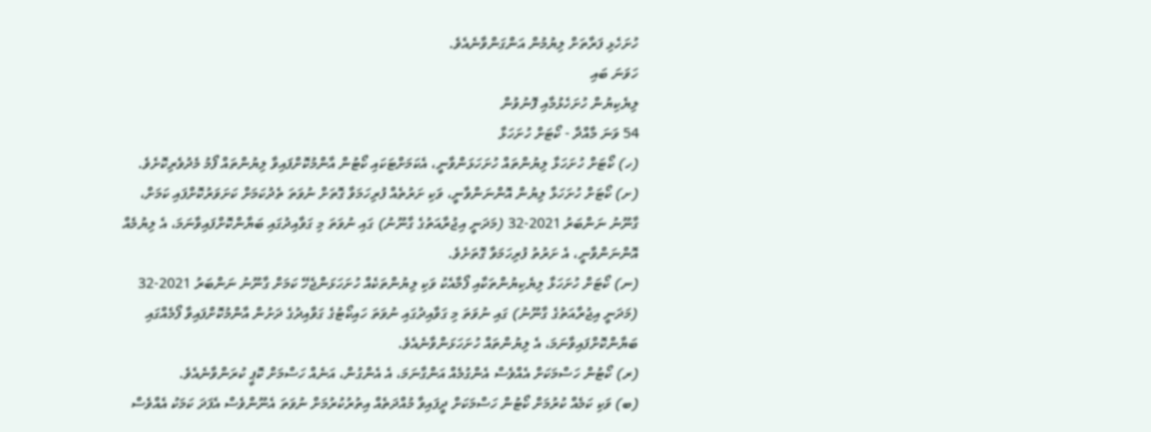ހުށަހެޅި ފަރާތަށް ލިޔުމުން އަންގަންވާނެއެވެ.
ހަވަނަ ބައި
ލިޔެކިޔުން ހުށަހެޅުމާއި ފޮނުވުން
54 ވަނަ މާއްދާ - ކޯޓަށް ހުށަހަޅާ
(ހ) ކޯޓަށް ހުށަހަޅާ ލިޔުންތައް ހުށަހަޅަންވާނީ، އެކަމަށްޓަކައި ކޯޓުން އާންމުކޮށްފައިވާ ލިޔުންތައް ފޯމު މެދުވެރިކޮށެވެ.
(ށ) ކޯޓަށް ހުށަހަޅާ ލިޔުން އޮންނަންވާނީ، ވަކި ށަރުތެއް ފުރިހަމަވާ ގޮތަށް ނުވަތަ ތެދުކަމަށް ކަށަވަރުކޮށްފައި ކަމަށް، ގާނޫނު ނަންބަރު 2021-32 (މަދަނީ އިޖުރާއަތުގެ ގާނޫނު) ގައި ނުވަތަ މި ގަވާއިދުގައި ބަޔާންކޮށްފައިވާނަމަ، އެ ލިޔުމެއް އޮންނަންވާނީ، އެ ށަރުތު ފުރިހަމަވާ ގޮތަށެވެ.
(ނ) ކޯޓަށް ހުށަހަޅާ ލިޔެކިޔުންތަކާއި ފޯމާއެކު ވަކި ލިޔުންތަކެއް ހުށަހަޅަންޖެހޭ ކަމަށް ގާނޫނު ނަންބަރު 2021-32 (މަދަނީ އިޖުރާއަތުގެ ގާނޫނު) ގައި ނުވަތަ މި ގަވާއިދުގައި ނުވަތަ ހައިކޯޓުގެ ގަވާއިދުގެ ދަށުން އާންމުކޮށްފައިވާ ފޯމެއްގައި ބަޔާންކޮށްފައިވާނަމަ، އެ ލިޔުންތައް ހުށަހަޅަންވާނެއެވެ.
(ރ) ކޯޓުން ހަސްމަކަށް އެއްވެސް އެންގުމެއް އަންގާނަމަ، އެ އެންގުން، އަނެއް ހަސްމަށް ކޮޕީ ކުރަންވާނެއެވެ.
(ބ) ވަކި ކަމެއް ކުރުމަށް ކޯޓުން ހަސްމަކަށް ދީފައިވާ މުއްދަތެއް އިތުރުކުރުމަށް ނުވަތަ އެނޫންވެސް އެފަދަ ކަމަކު އެއްވެސް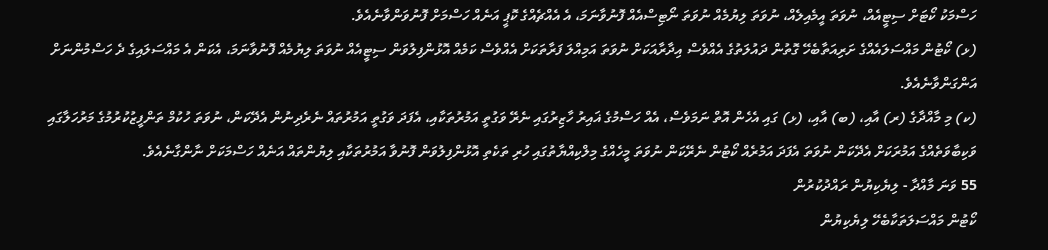ހަސްމަކު ކޯޓަށް ސިޓީއެއް، ނުވަތަ އީމެއިލެއް، ނުވަތަ ލިޔުމެއް ނުވަތަ ނޯޓިސްއެއް ފޮނުވާނަމަ، އެ އެއްޗެއްގެ ކޮޕީ އަނެއް ހަސްމަށް ފޮނުވަންވާނެއެވެ.
(ޅ) ކޯޓުން މައްސަލައެއްގެ ށަރިއަތާބެހޭ ގޮތުން ދައުލަތުގެ އެއްވެސް އިދާރާއަކަށް ނުވަތަ އަމިއްލަ ފަރާތަކަށް އެއްވެސް ކަމެއް އޮޅުންފިލުވަން ސިޓީއެއް ނުވަތަ ލިޔުމެއް ފޮނުވާނަމަ، އެކަން އެ މައްސަލައިގެ ދެ ހަސްމުންނަށް އަންގަންވާނެއެވެ.
(ކ) މި މާއްދާގެ (ރ) އާއި، (ބ) އާއި، (ޅ) ގައި އެހެން އޮތް ނަމަވެސް، އެއް ހަސްމުގެ ޣައިރު ހާޒިރުގައި ނެރޭ ވަގުތީ އަމުރުތަކާއި، އެފަދަ ވަގުތީ އަމުރުތައް ނެރެދިނުން އެދޭކަން، ނުވަތަ ހުކުމް ތަންފީޒުކުރުމުގެ މަރުހަލާގައި ވަކިބާވަތެއްގެ އަމުރަކަށް އެދޭކަން ނުވަތަ އެފަދަ އަމުރެއް ކޯޓުން ނެރޭކަން ނުވަތަ މީހެއްގެ މިލްކިއްޔާތުގައި ހުރި ތަކެތި އޮޅުންފިލުވަން ފޮނުވާ އަމުރުތަކާއި ލިޔުންތައް އަނެއް ހަސްމަކަށް ނާންގާނެއެވެ.
55 ވަނަ މާއްދާ - ލިޔެކިޔުން ރައްދުކުރުން
ކޯޓުން މައްސަލަތަކާބެހޭ ލިޔެކިޔުން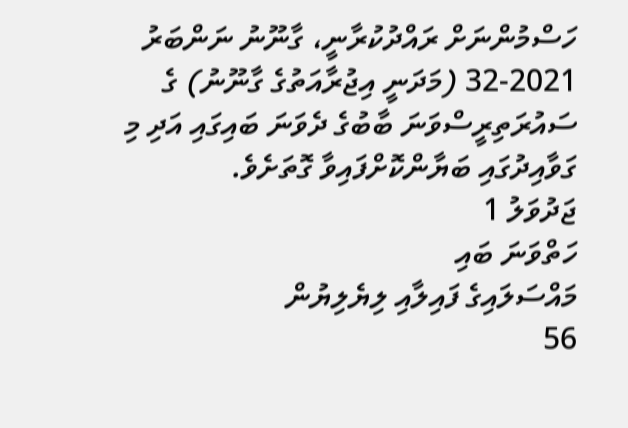ހަސްމުންނަށް ރައްދުކުރާނީ، ގާނޫނު ނަންބަރު 2021-32 (މަދަނީ އިޖުރާއަތުގެ ގާނޫނު) ގެ ސައުރަތިރީސްވަނަ ބާބުގެ ދެވަނަ ބައިގައި އަދި މި ގަވާއިދުގައި ބަޔާންކޮށްފައިވާ ގޮތަށެވެ.
ޖަދުވަލު 1
ހަތްވަނަ ބައި
މައްސަލައިގެ ފައިލާއި ލިޔެލިޔުން
56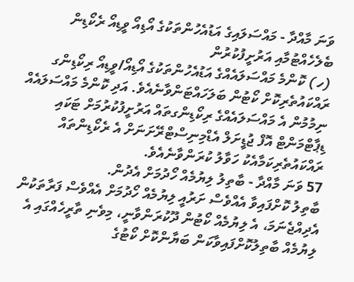ވަނަ މާއްދާ - މައްސަލައިގެ އަޑުއެހުންތަކުގެ އޯޑިއޯ ވީޑިއޯ ރެކޯޑިން ބެލެހެއްޓުމާއި އަރުށީފުކުރުން
(ހ) ކޮންމެ މައްސަލައެއްގެ އަޑުއެހުންތަކުގެ އޯޑިއޯ/ވީޑިއޯ ރިކޯޑިންގ ރައްކައުތެރިކޮށް ކޯޓުން ބަލަހައްޓަންވާނެއެވެ. އަދި ކޮންމެ މައްސަލައެއް ނިމުމުން އެ މައްސަލައެއްގެ ރިކޯޑިންގތައް އަރުށީފުކުރުމަށް ޓަކައި ޑިޕާޓްމަންޓް އޮފް ޖުޑީށަލް އެޑްމިނިސްޓްރޭށަނަށް އެ ރެކޯޑިންތައް ރައްކައުތެރިކަމާއެކު ހަވާލު ކުރަންވާނެއެވެ.
57 ވަނަ މާއްދާ - ބާތިލު ލިޔުމެއް ހޯދުމަށް އެދުން.
ބާތިލު ކޮށްފައިވާ އެއްވެސް ށަރުއީ ލިޔުމެއް ހޯދުމަށް އެއްވެސް ފަރާތަކުން އެދިއްޖެނަމަ، އެ ލިޔުމެއް ކޯޓުން ދޫކުރަންވާނީ، މިވެނި ތާރީހެއްގައި އެ ލިޔުމެއް ބާތިލުކޮށްފައިވާކަން ބަޔާންކޮށް ކޯޓުގެ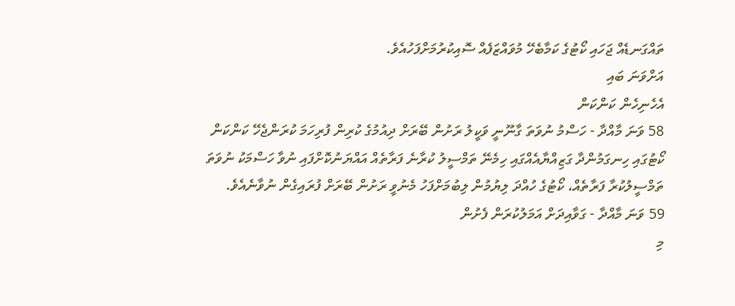ތައްގަނޑެއް ޖަހައި ކޯޓުގެ ކަމާބެހޭ މުވައްޒަފެއް ސޮއިކުރުމަށްފަހުއެވެ.
އަށްވަނަ ބައި
އެހެނިހެން ކަންކަން
58 ވަނަ މާއްދާ - ހަސްމު ނުވަތަ ގާނޫނީ ވަކީލު ރަށުން ބޭރަށް ދިއުމުގެ ކުރިން ފުރިހަމަ ކުރަންޖެހޭ ކަންކަން
ކޯޓުގައި ހިނގަމުންދާ ގަޒިއްޔާއެއްގައި ހިމެނޭ ތަމްސީލު ކުރާނެ ފަރާތެއް އައްޔަނުކޮށްފައި ނުވާ ހަސްމަކު ނުވަތަ ތަމްސީލުކުރާ ފަރާތެއް، ކޯޓުގެ ހުއްދަ ލިޔުމުން ލިބުމަށްފަހު މެނުވީ ރަށުން ބޭރަށް ފުރައިގެން ނުވާނެއެވެ.
59 ވަނަ މާއްދާ - ގަވާއިދަށް އަމަލުކުރަން ފެށުން
މި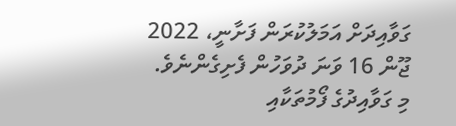ގަވާއިދަށް އަމަލުކުރަން ފަށާނީ، 2022 ޖޫން 16 ވަނަ ދުވަހުން ފެށިގެންނެވެ.
މި ގަވާއިދުގެ ފޯމުތަކާއި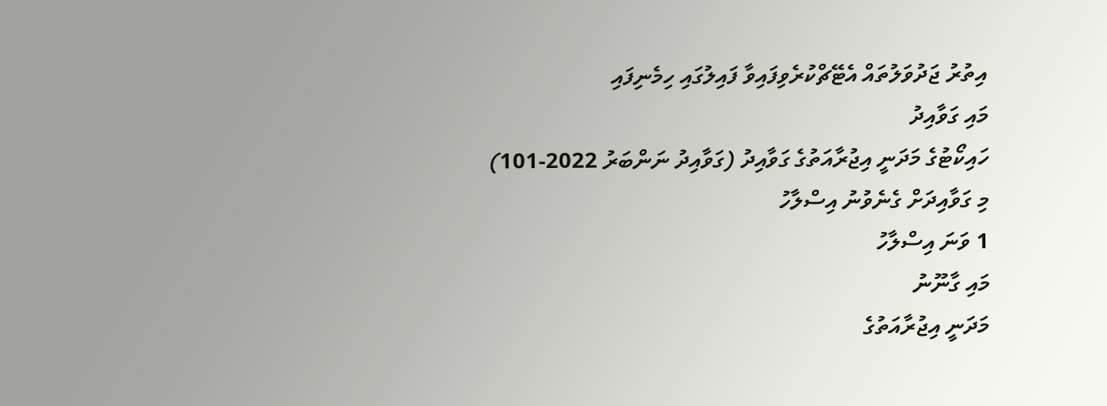އިތުރު ޖަދުވަލުތައް އެޓޭޗްކުރެވިފައިވާ ފައިލުގައި ހިމެނިފައި
މައި ގަވާއިދު
ހައިކޯޓުގެ މަދަނީ އިޖުރާއަތުގެ ގަވާއިދު (ގަވާއިދު ނަންބަރު 2022-101)
މި ގަވާއިދަށް ގެނެވުނު އިސްލާހު
1 ވަނަ އިސްލާހު
މައި ގާނޫނު
މަދަނީ އިޖުރާއަތުގެ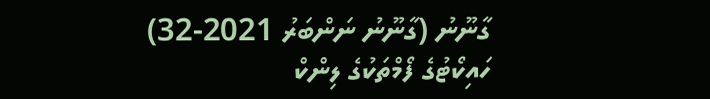ގާނޫނު (ގާނޫނު ނަންބަރު 2021-32)
ހައިކޯޓުގެ ފޯމްތަކުގެ ލިންކް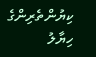ކިޔުންތެރިންގެ ހިޔާލު